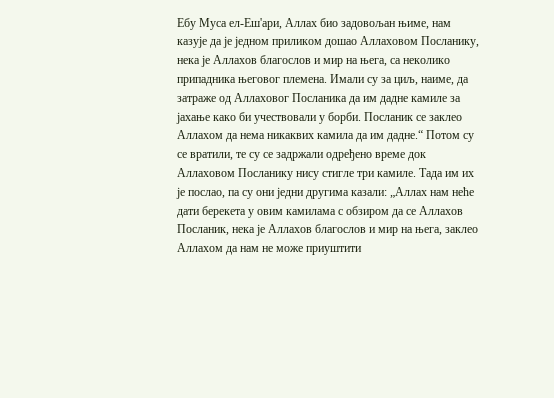Ебу Муса ел-Еш'ари, Аллах био задовољан њиме, нам казује да је једном приликом дошао Аллаховом Посланику, нека је Аллахов благослов и мир на њега, са неколико припадника његовог племена. Имали су за циљ, наиме, да затраже од Аллаховог Посланика да им дадне камиле за јахање како би учествовали у борби. Посланик се заклео Аллахом да нема никаквих камила да им дадне.“ Потом су се вратили, те су се задржали одређено време док Аллаховом Посланику нису стигле три камиле. Тада им их је послао, па су они једни другима казали: „Аллах нам неће дати берекета у овим камилама с обзиром да се Аллахов Посланик, нека је Аллахов благослов и мир на њега, заклео Аллахом да нам не може приуштити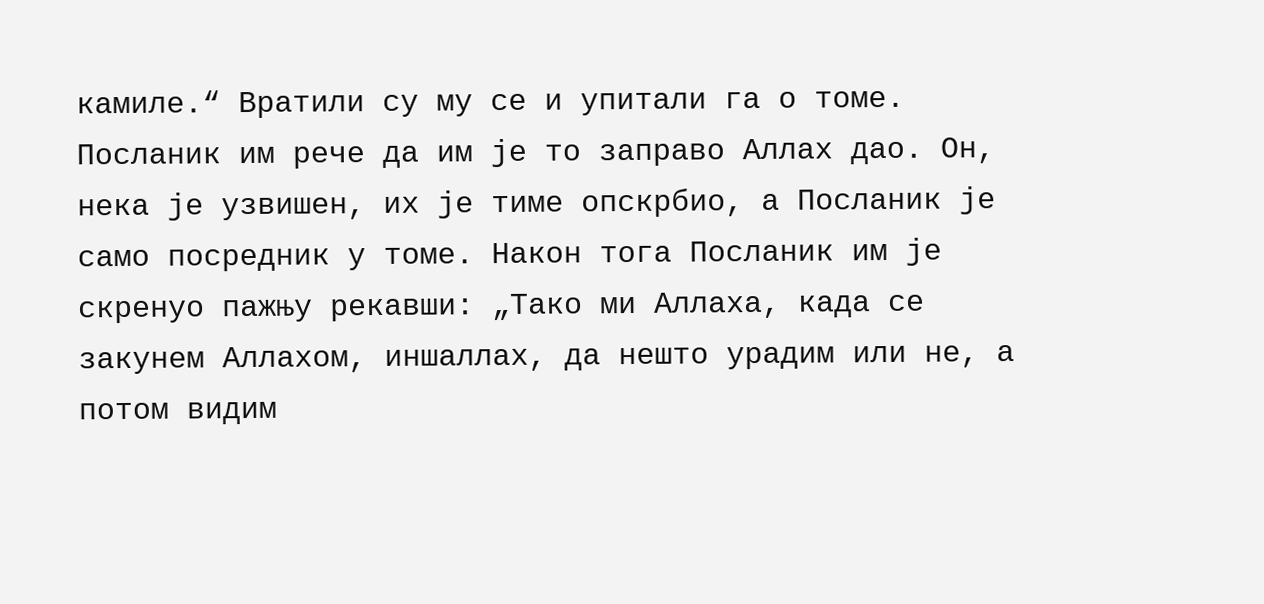камиле.“ Вратили су му се и упитали га о томе. Посланик им рече да им је то заправо Аллах дао. Он, нека је узвишен, их је тиме опскрбио, а Посланик је само посредник у томе. Након тога Посланик им је скренуо пажњу рекавши: „Тако ми Аллаха, када се закунем Аллахом, иншаллах, да нешто урадим или не, а потом видим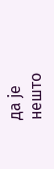да је нешто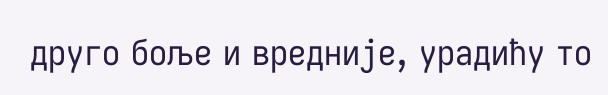друго боље и вредније, урадићу то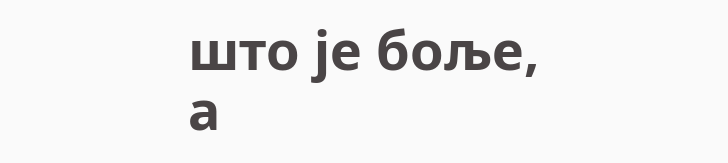што је боље, а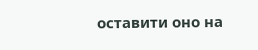оставити оно на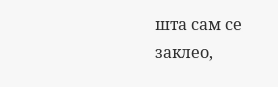шта сам се заклео,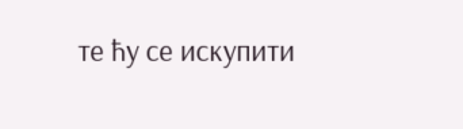те ћу се искупити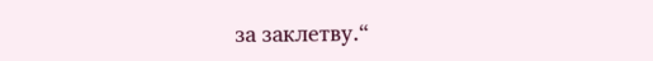за заклетву.“